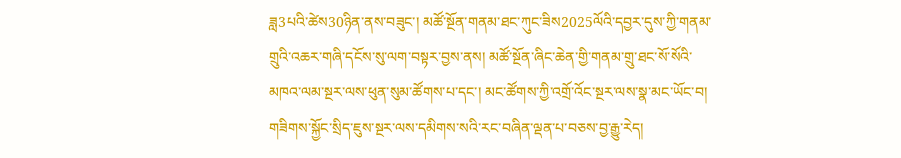ཟླ3པའི་ཚེས30ཉིན་ནས་བཟུང་། མཚོ་སྔོན་གནམ་ཐང་ཀུང་ཟིས2025ལོའི་དབྱར་དུས་ཀྱི་གནམ་གྲུའི་འཆར་གཞི་དངོས་སུ་ལག་བསྟར་བྱས་ནས། མཚོ་སྔོན་ཞིང་ཆེན་གྱི་གནམ་གྲུ་ཐང་སོ་སོའི་མཁའ་ལམ་སྔར་ལས་ཕུན་སུམ་ཚོགས་པ་དང་། མང་ཚོགས་ཀྱི་འགྲོ་འོང་སྔར་ལས་སྣ་མང་ཡོང་བ། གཟིགས་སྐྱོང་སྲིད་ཇུས་སྔར་ལས་དམིགས་སའི་རང་བཞིན་ལྡན་པ་བཅས་བྱ་རྒྱུ་རེད།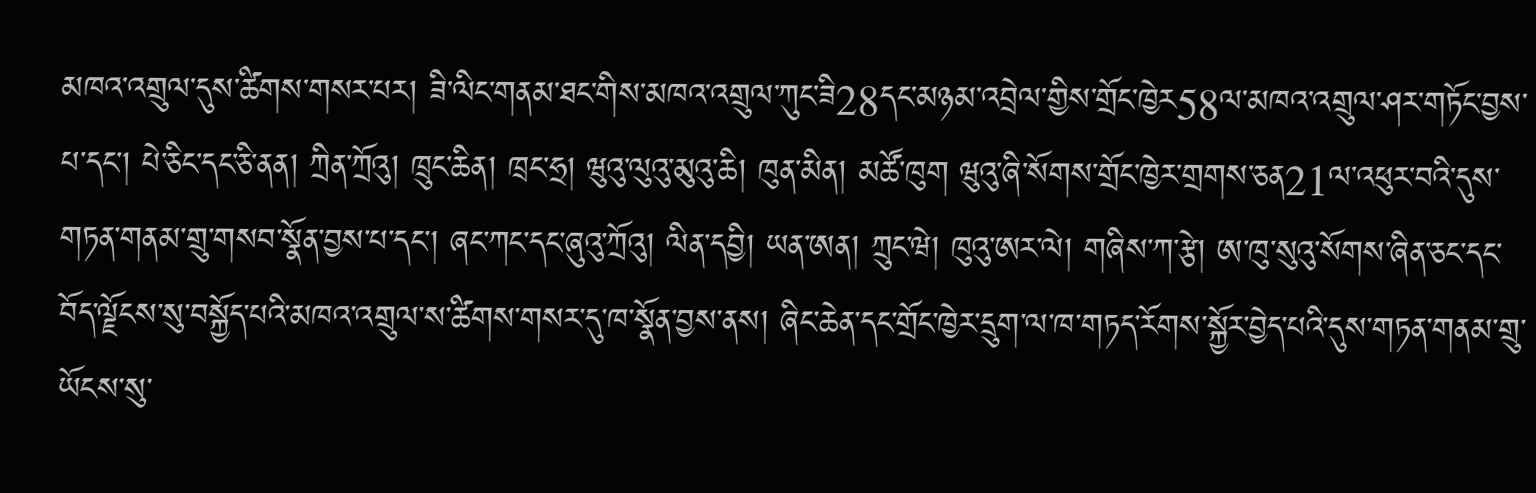མཁའ་འགྲུལ་དུས་ཚིགས་གསར་པར། ཟི་ལིང་གནམ་ཐང་གིས་མཁའ་འགྲུལ་ཀུང་ཟི28དང་མཉམ་འབྲེལ་གྱིས་གྲོང་ཁྱེར58ལ་མཁའ་འགྲུལ་ཤར་གཏོང་བྱས་པ་དང་། པེ་ཅིང་དང་ཅི་ནན། ཀྲིན་ཀྲོའུ། ཁྲུང་ཆིན། ཁྲང་ཧྲ། ཝུའུ་ལུའུ་མུའུ་ཆི། ཁུན་མིན། མཚོ་ཁུག ཝུའུ་ཞི་སོགས་གྲོང་ཁྱེར་གྲགས་ཅན21ལ་འཕུར་བའི་དུས་གཏན་གནམ་གྲུ་གསབ་སྣོན་བྱས་པ་དང་། ཞང་ཀང་དང་ཞུའུ་ཀྲོའུ། ལིན་དབྱི། ཡན་ཨན། ཀྲུང་ཝེ། ཁུའུ་ཨར་ལེ། གཞིས་ཀ་རྩེ། ཨ་ཁུ་སུའུ་སོགས་ཞིན་ཅང་དང་བོད་ལྗོངས་སུ་བསྐྱོད་པའི་མཁའ་འགྲུལ་ས་ཚིགས་གསར་དུ་ཁ་སྣོན་བྱས་ནས། ཞིང་ཆེན་དང་གྲོང་ཁྱེར་དྲུག་ལ་ཁ་གཏད་རོགས་སྐྱོར་བྱེད་པའི་དུས་གཏན་གནམ་གྲུ་ཡོངས་སུ་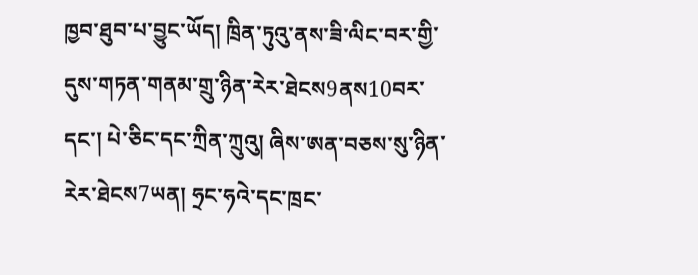ཁྱབ་ཐུབ་པ་བྱུང་ཡོད། ཁྲིན་ཏུའུ་ནས་ཟི་ལིང་བར་གྱི་དུས་གཏན་གནམ་གྲུ་ཉིན་རེར་ཐེངས9ནས10བར་དང་། པེ་ཅིང་དང་ཀྲིན་ཀྲུའུ། ཞིས་ཨན་བཅས་སུ་ཉིན་རེར་ཐེངས7ཡན། ཧྲང་ཧའེ་དང་ཁྲང་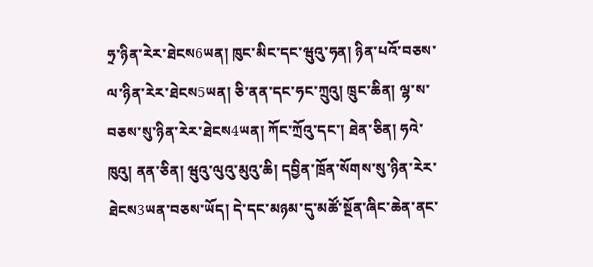ཧྲ་ཉིན་རེར་ཐེངས6ཡན། ཁུང་མིང་དང་ཝུའུ་ཧན། ཉིན་པའོ་བཅས་ལ་ཉིན་རེར་ཐེངས5ཡན། ཅི་ནན་དང་ཧང་ཀྲུའུ། ཁྲུང་ཆིན། ལྷ་ས་བཅས་སུ་ཉིན་རེར་ཐེངས4ཡན། ཀོང་ཀྲོའུ་དང་། ཐེན་ཅིན། ཧའེ་ཁུའུ། ནན་ཅིན། ཝུའུ་ལུའུ་མུའུ་ཆི། དབྱིན་ཁྲོན་སོགས་སུ་ཉིན་རེར་ཐེངས3ཡན་བཅས་ཡོད། དེ་དང་མཉམ་དུ་མཚོ་སྔོན་ཞིང་ཆེན་ནང་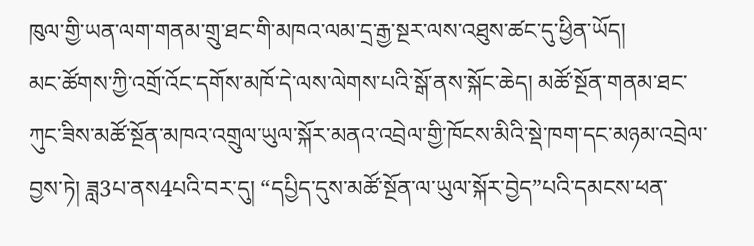ཁུལ་གྱི་ཡན་ལག་གནམ་གྲུ་ཐང་གི་མཁའ་ལམ་དྲ་རྒྱ་སྔར་ལས་འཐུས་ཚང་དུ་ཕྱིན་ཡོད།
མང་ཚོགས་ཀྱི་འགྲོ་འོང་དགོས་མཁོ་དེ་ལས་ལེགས་པའི་སྒོ་ནས་སྐོང་ཆེད། མཚོ་སྔོན་གནམ་ཐང་ཀུང་ཟིས་མཚོ་སྔོན་མཁའ་འགྲུལ་ཡུལ་སྐོར་མནའ་འབྲེལ་གྱི་ཁོངས་མིའི་སྡེ་ཁག་དང་མཉམ་འབྲེལ་བྱས་ཏེ། ཟླ3པ་ནས4པའི་བར་དུ། “དཔྱིད་དུས་མཚོ་སྔོན་ལ་ཡུལ་སྐོར་བྱེད”པའི་དམངས་ཕན་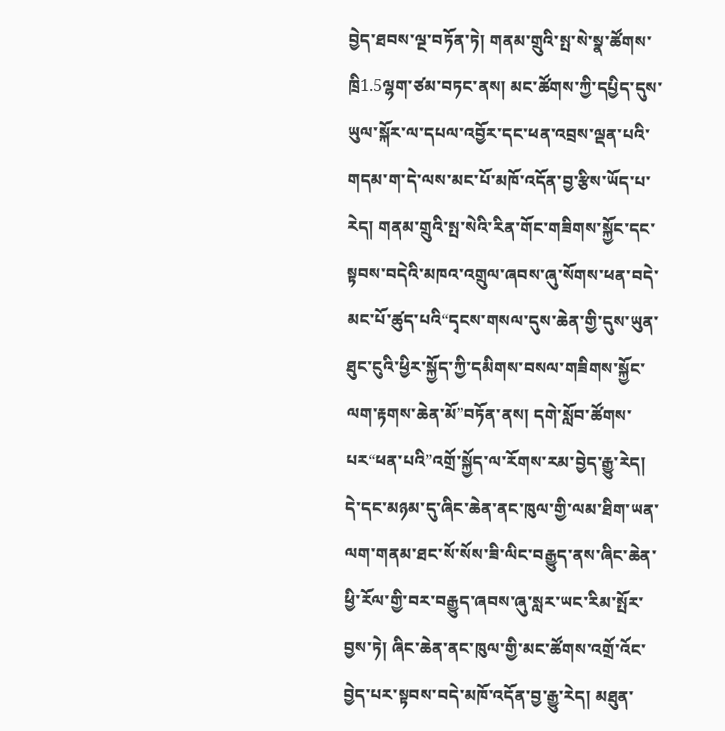བྱེད་ཐབས་ལྔ་བཏོན་ཏེ། གནམ་གྲུའི་སྤ་སེ་སྣ་ཚོགས་ཁྲི1.5ལྷག་ཙམ་བཏང་ནས། མང་ཚོགས་ཀྱི་དཔྱིད་དུས་ཡུལ་སྐོར་ལ་དཔལ་འབྱོར་དང་ཕན་འབྲས་ལྡན་པའི་གདམ་ག་དེ་ལས་མང་པོ་མཁོ་འདོན་བྱ་རྩིས་ཡོད་པ་རེད། གནམ་གྲུའི་སྤ་སེའི་རིན་གོང་གཟིགས་སྐྱོང་དང་སྟབས་བདེའི་མཁའ་འགྲུལ་ཞབས་ཞུ་སོགས་ཕན་བདེ་མང་པོ་ཚུད་པའི“དྭངས་གསལ་དུས་ཆེན་གྱི་དུས་ཡུན་ཐུང་ངུའི་ཕྱིར་སྐྱོད་ཀྱི་དམིགས་བསལ་གཟིགས་སྐྱོང་ལག་རྟགས་ཆེན་མོ”བཏོན་ནས། དགེ་སློབ་ཚོགས་པར“ཕན་པའི”འགྲོ་སྐྱོད་ལ་རོགས་རམ་བྱེད་རྒྱུ་རེད།
དེ་དང་མཉམ་དུ་ཞིང་ཆེན་ནང་ཁུལ་གྱི་ལམ་ཐིག་ཡན་ལག་གནམ་ཐང་སོ་སོས་ཟི་ལིང་བརྒྱུད་ནས་ཞིང་ཆེན་ཕྱི་རོལ་གྱི་བར་བརྒྱུད་ཞབས་ཞུ་སླར་ཡང་རིམ་སྤོར་བྱས་ཏེ། ཞིང་ཆེན་ནང་ཁུལ་གྱི་མང་ཚོགས་འགྲོ་འོང་བྱེད་པར་སྟབས་བདེ་མཁོ་འདོན་བྱ་རྒྱུ་རེད། མཐུན་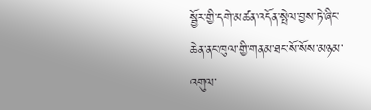སྦྱོར་གྱི་དགེ་མཚན་འདོན་སྤེལ་བྱས་ཏེ་ཞིང་ཆེན་ནང་ཁུལ་གྱི་གནམ་ཐང་སོ་སོས་མཉམ་འགུལ་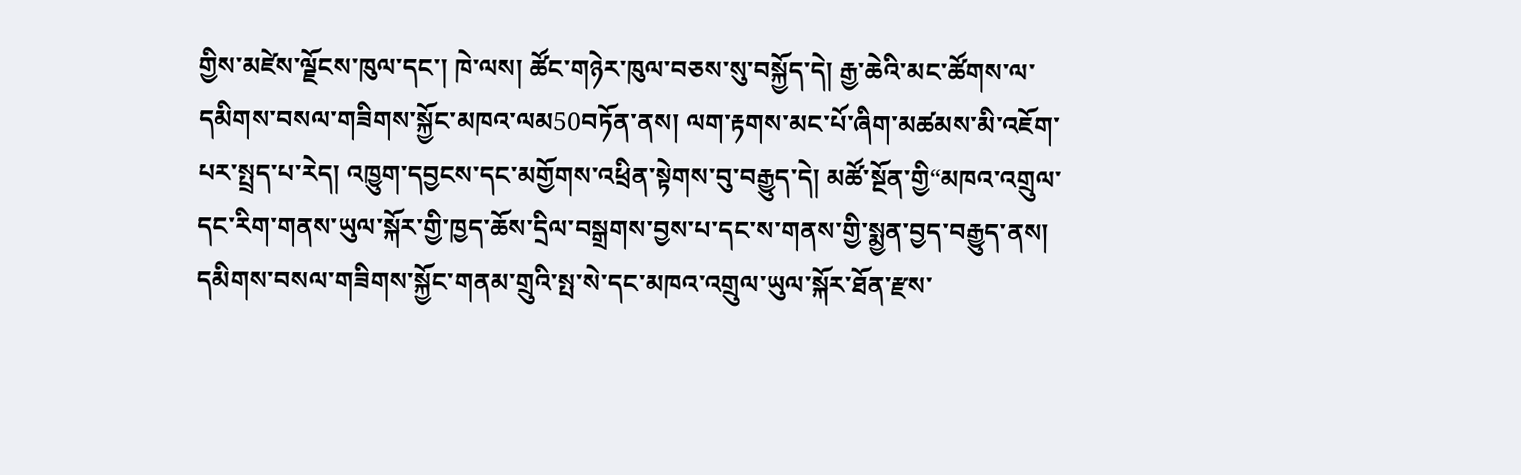གྱིས་མཛེས་ལྗོངས་ཁུལ་དང་། ཁེ་ལས། ཚོང་གཉེར་ཁུལ་བཅས་སུ་བསྐྱོད་དེ། རྒྱ་ཆེའི་མང་ཚོགས་ལ་དམིགས་བསལ་གཟིགས་སྐྱོང་མཁའ་ལམ50བཏོན་ནས། ལག་རྟགས་མང་པོ་ཞིག་མཚམས་མི་འཇོག་པར་སྤྲད་པ་རེད། འཁྱུག་དབྱངས་དང་མགྱོགས་འཕྲིན་སྟེགས་བུ་བརྒྱུད་དེ། མཚོ་སྔོན་གྱི“མཁའ་འགྲུལ་དང་རིག་གནས་ཡུལ་སྐོར་གྱི་ཁྱད་ཆོས་དྲིལ་བསྒྲགས་བྱས་པ་དང་ས་གནས་གྱི་སྨྱན་བྱད་བརྒྱུད་ནས། དམིགས་བསལ་གཟིགས་སྐྱོང་གནམ་གྲུའི་སྤ་སེ་དང་མཁའ་འགྲུལ་ཡུལ་སྐོར་ཐོན་རྫས་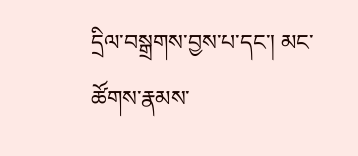དྲིལ་བསྒྲགས་བྱས་པ་དང་། མང་ཚོགས་རྣམས་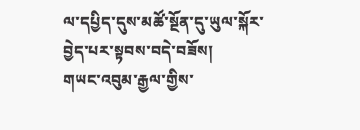ལ་དཔྱིད་དུས་མཚོ་སྔོན་དུ་ཡུལ་སྐོར་བྱེད་པར་སྟབས་བདེ་བཟོས།
གཡང་འབུམ་རྒྱལ་གྱིས་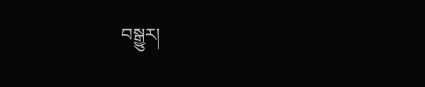བསྒྱུར།